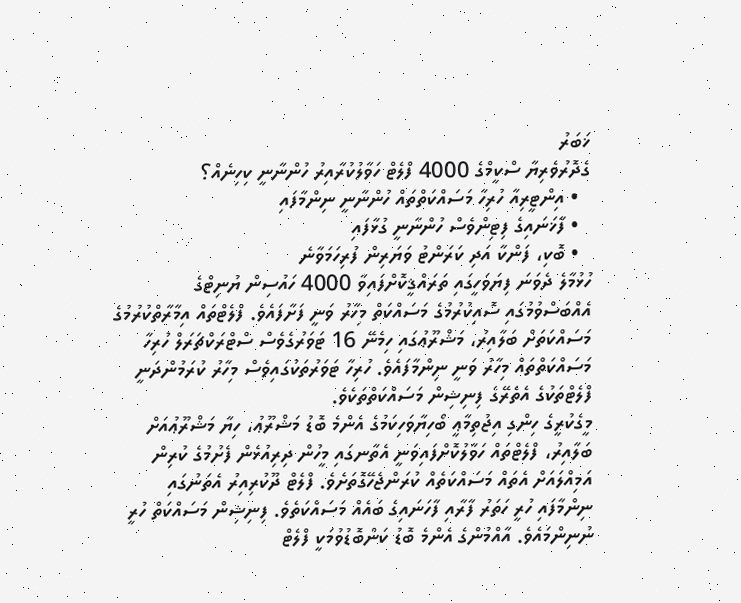ޚަބަރު
ގެދޮރުވެރިޔާ ސްކީމްގެ 4000 ފްލެޓް ހަވާލުކުރާއިރު ހުންނާނީ ކިހިނެއް؟
  • އިންޓީރިއާ ހުރިހާ މަސައްކަތްތައް ހުންނާނީ ނިންމާފައި
  • ފާޚަނައިގެ ފިޓިންވެސް ހުންނާނީ ގުޅާފައި
  • ބޮކި، ފަންކާ އަދި ކަރަންޓު ވަޔަރިން ފުރިހަމަވާނެ
ހުޅުމާލެ ދެވަނަ ފިޔަވަހީގައި ތަރައްޤީކޮށްފައިވާ 4000 ހައުސިން ޔުނިޓްގެ އެއްބަސްވުމުގައި ސޮއިކުރުމުގެ މަސައްކަތް މިހާރު ވަނީ ފަށާފައެވެ. ފްލެޓްތައް އިމާރާތްކުރުމުގެ މަސައްކަތަށް ބަލާއިރު، މަޝްރޫޢުގައި ހިމެނޭ 16 ޓަވަރުގެވެސް ސްޓްރަކްޗަރަލް ހުރިހާ މަސައްކަތްތައް މިހާރު ވަނީ ނިންމާފައެވެ. ހުރިހާ ޓަވަރުތަކުގައިވެސް މިހާރު ކުރަމުންދަނީ ފްލެޓްތަކުގެ އެތެރޭގެ ފިނިޝިން މަސައްކަތްތަކެވެ.
މީގެކުރީގެ ހިންގި އިޖުތިމާޢީ ބޯހިޔާވަހިކަމުގެ އެންމެ ބޮޑު މަޝްރޫޢު، ހިޔާ މަޝްރޫޢުއަށް ބަލާއިރު، ފްލެޓްތައް ހަވާލުކޮށްފައިވަނީ އެތާނގައި މީހުން ދިރިއުޅެން ފެށުމުގެ ކުރިން އަމިއްލައަށް އެތައް މަސައްކަތެއް ކުރަންޖެހޭގޮތަށެވެ. ފްލެޓް ދޫކުރިއިރު އެތަނުގައި ނިންމާފައި ހުރީ ހަތަރު ފާރާއި ފާހަނައިގެ ބައެއް މަސައްކަތެވެ. ފިނިޝިން މަސައްކަތް ހުރީ ނުނިންމައެވެ. އާއްމުންގެ އެންމެ ބޮޑު ކަންބޮޑުވުމަކީ ފްލެޓް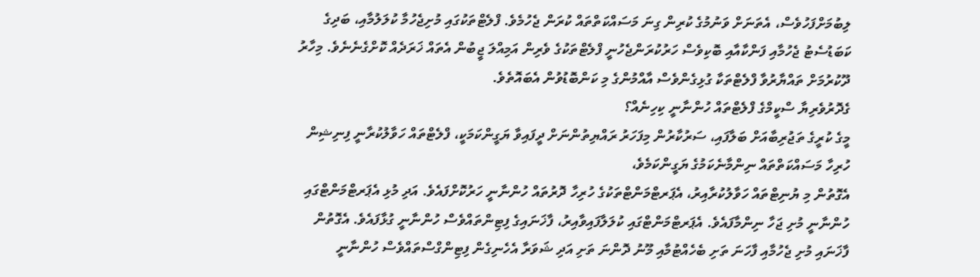ލިބުމަށްފަހުވެސް، އެތަނަށް ވަނުމުގެ ކުރިން ގިނަ މަސައްކަތްތައް ކުރަން ޖެހުމެވެ. ފްލެޓްތަކުގައި މުށިޖެހުމާ ކުލަލުމާއި، ބަދިގެ ކަބަޑުސެޓު ޖެހުމާއި ފަންކާއާއި ބޮކިވެސް ހަރުކުރަންޖެހުނީ ފްލެޓްތަކުގެ ވެރިން އަމިއްލަ ޖީބުން އެތައް ޚަރަދެއް ކޮށްގެނެނެވެ. މިހާރު ދޫކުރުމަށް ތައްޔާރުވާ ފްލެޓްތަކާ ގުޅިގެންވެސް އާއްމުންގެ މި ކަންބޮޑުވުން އެބައޮތެވެ.
ގެދޮރުވެރިޔާ ސްކީމްގެ ފްލެޓްތައް ހުންނާނީ ކިހިނެއް؟
މީގެ ކުރީގެ ތަޖުރިބާއަށް ބަލާފައި، ސަރުކާރުން މިފަހަރު ރައްޔިތުންނަށް ދީފައިވާ ޔަގީންކަމަކީ، ފްލެޓްތައް ހަވާލުކުރާނީ ފިނިޝިން ހުރިހާ މަސައްކަތްތައް ނިންމާނެކަމުގެ ޔަގީންކަމެވެ،
އެގޮތުން މި ޔުނިޓްތައް ހަވާލުކުރާއިރު، އެޕަރޓްމަންޓްތަކުގެ ހުރިހާ ދޮރުތައް ހުންނާނީ ހަރުކޮށްފައެވެ. އަދި މުޅި އެޕަރޓްމަންޓްގައި ހުންނާނީ މުށި ޖަހާ ނިންމާފައެވެ. އެޕަރޓްމަންޓްގައި ކުލަލާފައިވާއިރު، ފާޚަނައިގެ ފިޓިންތައްވެސް ހުންނާނީ ގުޅާފައެވެ. އެގޮތުން ފާޚަނައި މުށި ޖެހުމާއި ފާހަނަ ތަށި ބެހެއްޓުމާއި މޫނު ދޮންނަ ތަށި އަދި ޝަވަރާ އެހެނިގެން ފިޓިންގްސްތައްވެސް ހުންނާނީ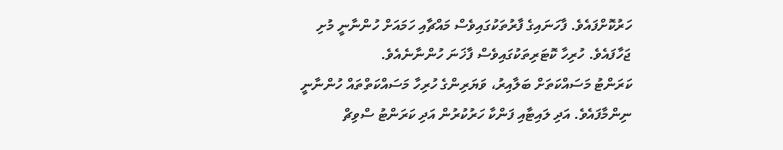ހަރުކޮށްފައެވެ. ފާހަނައިގެ ފާރުތަކުގައިވެސް މައްޗާއި ހަމައަށް ހުންނާނީ މުށި ޖަހާފައެވެ. ހުރިހާ ކޮޓަރިތަކުގައިވެސް ފާޚަނަ ހުންނާނެއެވެ.
ކަރަންޓު މަސައްކަތަށް ބަލާއިރު، ވަޔަރިންގެ ހުރިހާ މަސައްކަތްތައް ހުންނާނީ ނިންމާފައެވެ. އަދި ލައިޓާއި ފަންކާ ހަރުކުރުން އަދި ކަރަންޓު ސްވިޗް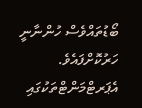ބޯޑުތައްވެސް ހުންނާނީ ހަރުކޮށްފައެވެ.
އެޕަރޓްމަންޓްތަކުގައި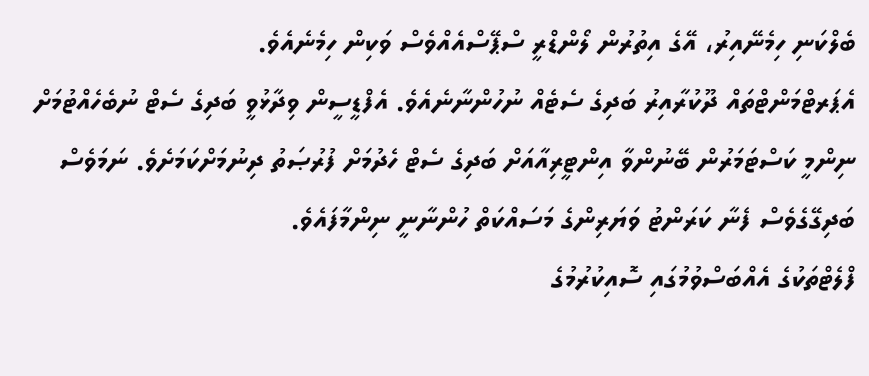ބެލްކަނި ހިމެނޭއިރު، އޭގެ އިތުރުން ލޯންޑްރީ ސްޕޭސްއެއްވެސް ވަކިން ހިމެނެއެވެ.
އެޕަރޓްމަންޓްތައް ދޫކުރާއިރު ބަދިގެ ސެޓެއް ނުހުންނާނެއެވެ. އެފްޑީސީން ވިދާޅުވީ ބަދިގެ ސެޓް ނުބެހެއްޓުމަށް ނިންމީ ކަސްޓަމަރުން ބޭނުންވާ އިންޓީރިއާއަށް ބަދިގެ ސެޓް ހެދުމަށް ފުރުޞަތު ދިނުމަށްކަމަށެވެ. ނަމަވެސް ބަދިގޭގެވެސް ފެނާ ކަރަންޓު ވަޔަރިންގެ މަސައްކަތް ހުންނާނީ ނިންމާފައެވެ.
ފްލެޓްތަކުގެ އެއްބަސްވުމުގައި ސޮއިކުރުމުގެ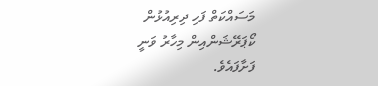މަސައްކަތް ފަހި ދިރިއުޅުން ކޯޕަރޭޝަންއިން މިހާރު ވަނީ ފަށާފައެވެ.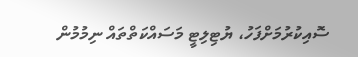ސޮއިކުރުމަށްފަހު، ޔުޓިލިޓީ މަސައްކަތްތައް ނިމުމުން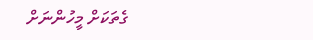ގެތަކަށް މީހުންނަށް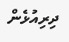ދިރިއުޅެން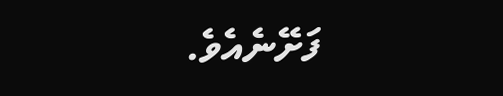ފަށޭނެއެވެ.